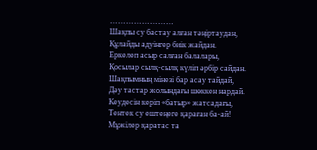……………………
Шақпы су бастау алған тәңіртаудан,
Құлайды адуінгер биік жайдан.
Еркелеп асыр салған балалары,
Қосылар сылқ-сылқ күліп әрбір сайдан.
Шақпымның мінезі бар асау тайдай,
Дәу тастар жолындағы шөккен нардай.
Кеудесін керіп «батыр» жатсадағы,
Тентек су ештеңеге қараған ба-ай!
Мұжілер қаратас та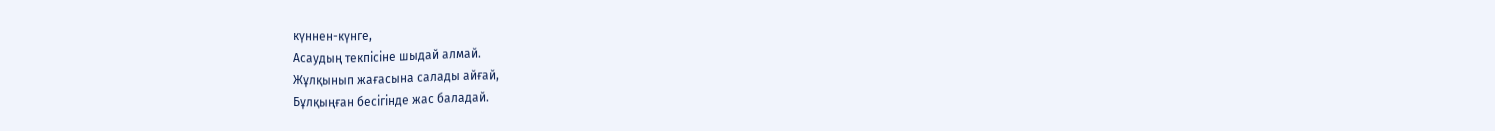күннен-күнге,
Асаудың текпісіне шыдай алмай.
Жұлқынып жағасына салады айғай,
Бұлқыңған бесігінде жас баладай.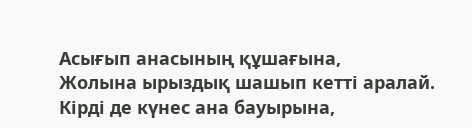Асығып анасының құшағына,
Жолына ырыздық шашып кетті аралай.
Кірді де күнес ана бауырына,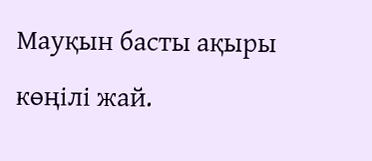Мауқын басты ақыры көңілі жай.